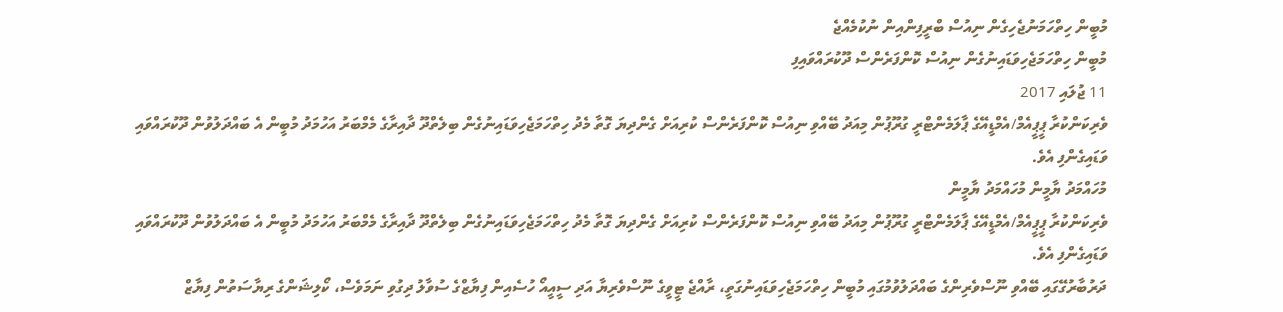މުބީން ހިތްހަމަނުޖެހިގެން ނިއުސް ބްރީފިންއިން ނުކުމެއްޖެ
މުބީން ހިތްހަމަޖެހިވަޑައިނުގެން ނިއުސް ކޮންފަރެންސް ދޫކުރައްވައިފި
11 ޖުލައި 2017
ވެރިކަންކުރާ ޕީޕީއެމް/އެމްޑީއޭގެ ޕާލަމެންޓްރީ ގުރޫޕުން މިއަދު ބޭއްވި ނިއުސް ކޮންފަރެންސް ކުރިއަށް ގެންދިޔަ ގޮތާ މެދު ހިތްހަމަޖެހިވަޑައިނުގެން ބިލެތްދޫ ދާއިރާގެ މެމްބަރު އަހުމަދު މުބީން އެ ބައްދަލުވުން ދޫކުރައްވައި ވަޑައިގެންފި އެވެ.
މުހައްމަދު ޔާމީން މުހައްމަދު ޔާމީން
ވެރިކަންކުރާ ޕީޕީއެމް/އެމްޑީއޭގެ ޕާލަމެންޓްރީ ގުރޫޕުން މިއަދު ބޭއްވި ނިއުސް ކޮންފަރެންސް ކުރިއަށް ގެންދިޔަ ގޮތާ މެދު ހިތްހަމަޖެހިވަޑައިނުގެން ބިލެތްދޫ ދާއިރާގެ މެމްބަރު އަހުމަދު މުބީން އެ ބައްދަލުވުން ދޫކުރައްވައި ވަޑައިގެންފި އެވެ.
ދަރުބާރުގޭގައި ބޭއްވި ނޫސްވެރިންގެ ބައްދަލުވުމުގައި މުބީން ހިތްހަމަޖެހިވަޑައިނުގަތީ، ރާއްޖެ ޓީވީގެ ނޫސްވެރިޔާ އަދި ސީއީއޯ ހުސެއިން ފިޔާޒްގެ ސުވާލު ދިގުވި ނަމަވެސް، ކޯލިޝަންގެ ރިޔާސަތުން ފިޔާޒް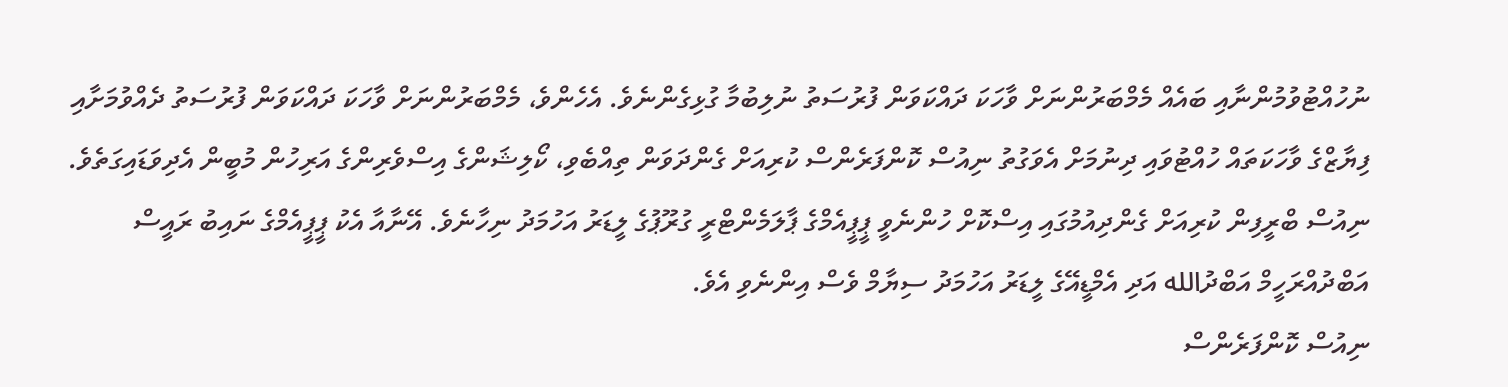ނުހުއްޓުވުމުންނާއި ބައެއް މެމްބަރުންނަށް ވާހަކަ ދައްކަވަން ފުރުސަތު ނުލިބުމާ ގުޅިގެންނެވެ. އެހެންވެ، މެމްބަރުންނަށް ވާހަކަ ދައްކަވަން ފުރުސަތު ދެއްވުމަށާއި ފިޔާޒްގެ ވާހަކަތައް ހުއްޓުވައި ދިނުމަށް އެވަގުތު ނިއުސް ކޮންފަރެންސް ކުރިއަށް ގެންދަވަން ތިއްބެވި، ކޯލިޝަންގެ އިސްވެރިންގެ އަރިހުން މުބީން އެދިވަޑައިގަތެވެ.
ނިއުސް ބްރީފިން ކުރިއަށް ގެންދިއުމުގައި އިސްކޮށް ހުންނެވީ ޕީޕީއެމްގެ ޕާލަމެންޓްރީ ގުރޫޕުގެ ލީޑަރު އަހުމަދު ނިހާނެވެ. އޭނާއާ އެކު ޕީޕީއެމްގެ ނައިބު ރައީސް އަބްދުއްރަހީމް އަބްދުالله އަދި އެމްޑީއޭގެ ލީޑަރު އަހުމަދު ސިޔާމް ވެސް އިންނެވި އެވެ.
ނިއުސް ކޮންފަރެންސް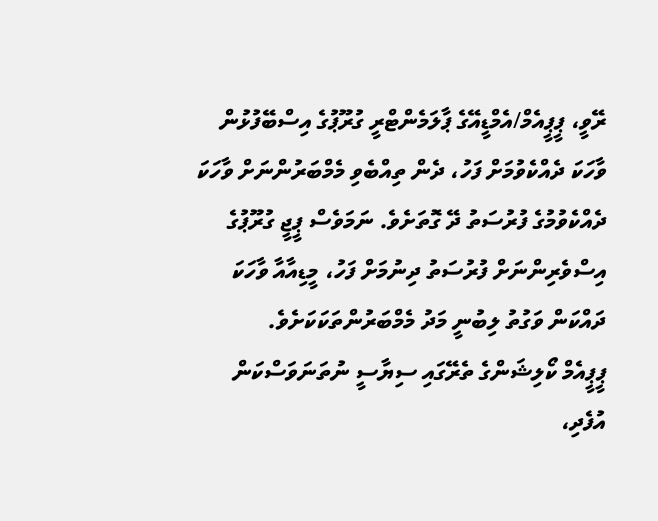ރޭވީ، ޕީޕީއެމް/އެމްޑީއޭގެ ޕާލަމެންޓްރީ ގުރޫޕުގެ އިސްބޭފުޅުން ވާހަކަ ދެއްކެވުމަށް ފަހު، ދެން ތިއްބެވި މެމްބަރުންނަށް ވާހަކަ ދެއްކެވުމުގެ ފުރުސަތު ދޭ ގޮތަށެވެ. ނަމަވެސް ޕީޖީ ގުރޫޕުގެ އިސްވެރިންނަށް ފުރުސަތު ދިނުމަށް ފަހު، މީޑިއާއާ ވާހަކަ ދައްކަން ވަގުތު ލިބުނީ މަދު މެމްބަރުންތަކަކަށެވެ.
ޕީޕީއެމް ކޯލިޝަންގެ ތެރޭގައި ސިޔާސީ ނުތަނަވަސްކަން އުފެދި،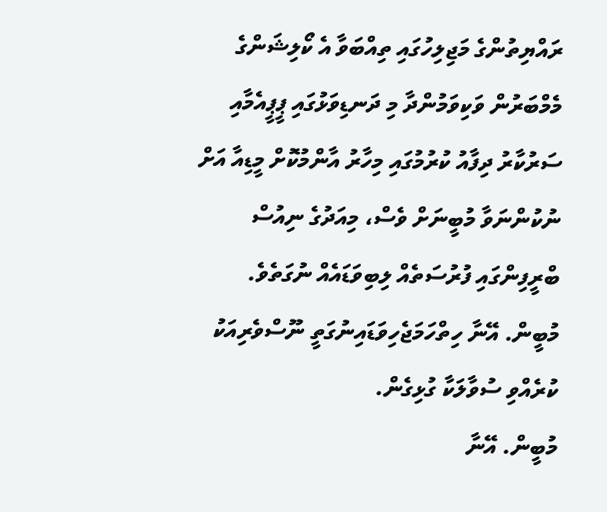ރައްޔިތުންގެ މަޖިލިހުގައި ތިއްބަވާ އެ ކޯލިޝަންގެ މެމްބަރުން ވަކިވަމުންދާ މި ދަނޑިވަޅުގައި ޕީޕީއެމާއި ސަރުކާރު ދިފާއު ކުރުމުގައި މިހާރު އާންމުކޮށް މީޑިއާ އަށް ނުކުންނަވާ މުބީނަށް ވެސް، މިއަދުގެ ނިއުސް ބްރީފިންގައި ފުރުސަތެއް ލިބިވަޑައެއް ނުގަތެވެ.
މުބީން. އޭނާ ހިތްހަމަޖެހިވަޑައިނުގަތީ ނޫސްވެރިއަކު ކުރެއްވި ސުވާލަކާ ގުޅިގެން.
މުބީން. އޭނާ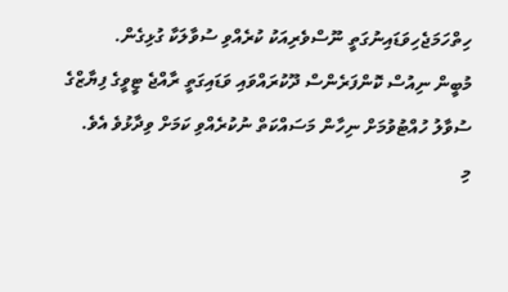ހިތްހަމަޖެހިވަޑައިނުގަތީ ނޫސްވެރިއަކު ކުރެއްވި ސުވާލަކާ ގުޅިގެން.
މުބީން ނިއުސް ކޮންފަރެންސް ދޫކުރައްވައި ވަޑައިގަތީ ރާއްޖެ ޓީވީގެ ފިޔާޒްގެ ސުވާލު ހުއްޓުވުމަށް ނިހާން މަސައްކަތް ނުކުރެއްވި ކަމަށް ވިދާޅުވެ އެވެ.
މި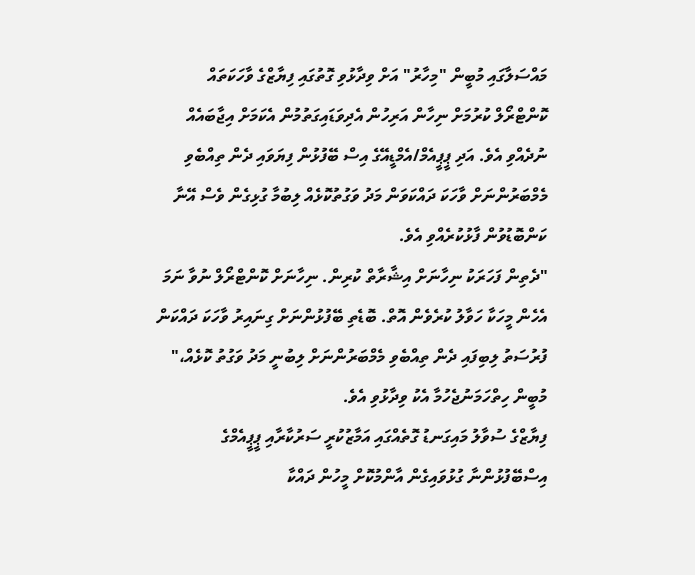މައްސަލާގައި މުބީން "މިހާރު" އަށް ވިދާޅުވި ގޮތުގައި ފިޔާޒްގެ ވާހަކަތައް ކޮންޓްރޯލް ކުރުމަށް ނިހާން އަރިހުން އެދިވަޑައިގަތުމުން އެކަމަށް އިޖާބައެއް ނުދެއްވި އެވެ. އަދި ޕީޕީއެމް/އެމްޑީއޭގެ އިސް ބޭފުޅުން ފިޔަވައި ދެން ތިއްބެވި މެމްބަރުންނަށް ވާހަކަ ދައްކަވަން މަދު ވަގުތުކޮޅެއް ލިބުމާ ގުޅިގެން ވެސް އޭނާ ކަންބޮޑުވުން ފާޅުކުރެއްވި އެވެ.
"ދެތިން ފަހަރަކު ނިހާނަށް އިޝާރާތް ކުރިން. ނިހާނަށް ކޮންޓްރޯލް ނުވާ ނަމަ އެހެން މީހަކާ ހަވާލު ކުރެވެން އޮތް. ބޮޑެތި ބޭފުޅުންނަށް ގިނައިރު ވާހަކަ ދައްކަން ފުރުސަތު ލިބިފައި ދެން ތިއްބެވި މެމްބަރުންނަށް ލިބުނީ މަދު ވަގުތު ކޮޅެއް،" މުބީން ހިތްހަމަނުޖެހުމާ އެކު ވިދާޅުވި އެވެ.
ފިޔާޒްގެ ސުވާލު މައިގަނޑު ގޮތެއްގައި އަމާޒުކުރީ ސަރުކާރާއި ޕީޕީއެމްގެ އިސްބޭފުޅުންނާ ގުޅުވައިގެން އާންމުކޮށް މީހުން ދައްކާ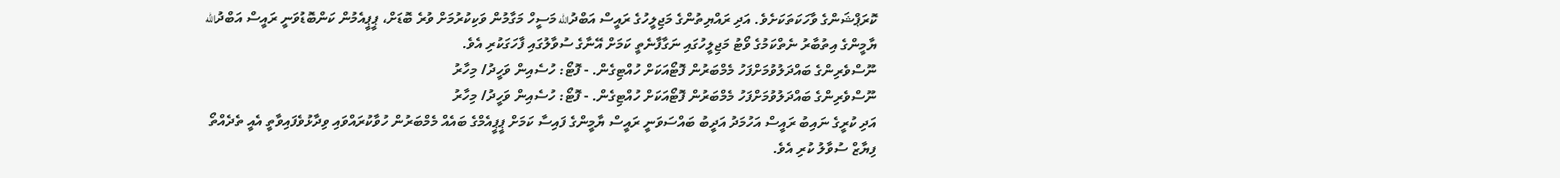ކޮރަޕްޝަންގެ ވާހަކަތަކަށެވެ. އަދި ރައްޔިތުންގެ މަޖިލީހުގެ ރައީސް އަބްދުالله މަސީހް މަގާމުން ވަކިކުރުމަށް ވުރެ ބޮޑަށް، ޕީޕީއެމުން ކަންބޮޑުވަނީ ރައީސް އަބްދުالله ޔާމީންގެ އިތުބާރު ނެތްކަމުގެ ވޯޓު މަޖިލީހުގައި ނަގާފާނެތީ ކަމަށް އޭނާގެ ސުވާލުގައި ފާހަގަކުރި އެވެ.
ނޫސްވެރިންގެ ބައްދަލުވުމަށްފަހު މެމްބަރުން ފޮޓޯއަކަށް ހުއްޓިގެން. - ފޮޓޯ: ހުސެއިން ވަހީދު/ މިހާރު
ނޫސްވެރިންގެ ބައްދަލުވުމަށްފަހު މެމްބަރުން ފޮޓޯއަކަށް ހުއްޓިގެން. - ފޮޓޯ: ހުސެއިން ވަހީދު/ މިހާރު
އަދި ކުރީގެ ނައިބު ރައީސް އަހުމަދު އަދީބު ބައްސަވަނީ ރައީސް ޔާމީންގެ ފައިސާ ކަމަށް ޕީޕީއެމްގެ ބައެއް މެމްބަރުން ހުވާކުރައްވައި ވިދާޅުވެފައިވާތީ އެއީ ތެދެއްތޯ ފިޔާޒް ސުވާލު ކުރި އެވެ.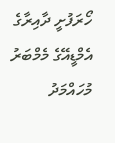ހޯރަފުށީ ދާއިރާގެ އެމްޑީއޭގެ މެމްބަރު މުހައްމަދު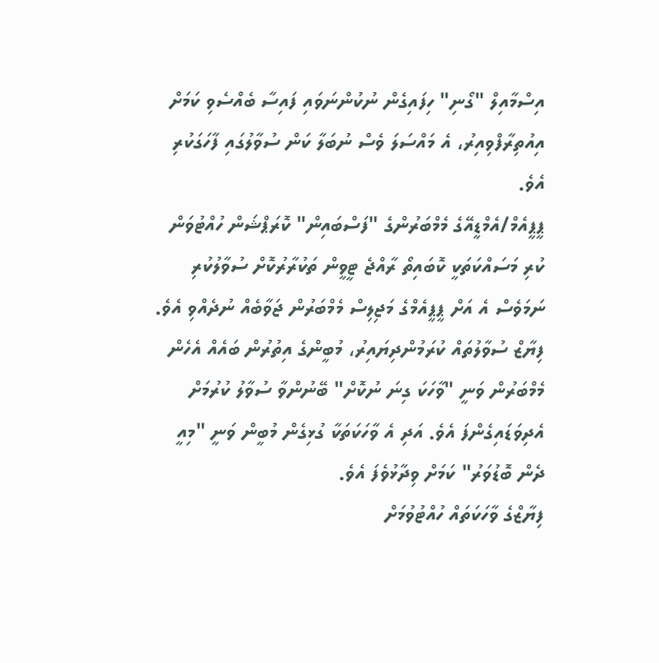އިސްމާއިލް "ގޯނި" ހިފައިގެން ނުކުންނަވައި ފައިސާ ބެއްސެވި ކަމަށް އިއުތިރާފްވިއިރު، އެ މައްސަލަ ވެސް ނުބަލާ ކަން ސުވާލުގައި ފާހަގަކުރި އެވެ.
ޕީޕީއެމް/އެމްޑީއޭގެ މެމްބަރުންގެ "ފަސްބައިން" ކޮރަޕްޝަން ހުއްޓުވަން ކުރި މަސައްކަތަކީ ކޮބައިތޯ ރާއްޖެ ޓީވީން ތަކުރާރުކޮށް ސުވާލުކުރި ނަމަވެސް އެ އަށް ޕީޕީއެމްގެ މަޖިލިސް މެމްބަރުން ޖަވާބެއް ނުދެއްވި އެވެ.
ފިޔާޒް ސުވާލުތައް ކުރަމުންދިޔައިރު، މުބީންގެ އިތުރުން ބައެއް އެހެން މެމްބަރުން ވަނީ "ވާހަކަ ގިނަ ނުކޮށް" ބޭނުންވާ ސުވާލު ކުރުމަށް އެދިވަޑައިގެންފަ އެވެ. އަދި އެ ވާހަކަތަކާ ގުޅިގެން މުބީން ވަނީ "މިއީ ދެން ބޮޑުވަރު" ކަމަށް ވިދާޅުވެފަ އެވެ.
ފިޔާޒްގެ ވާހަކަތައް ހުއްޓުވުމަށް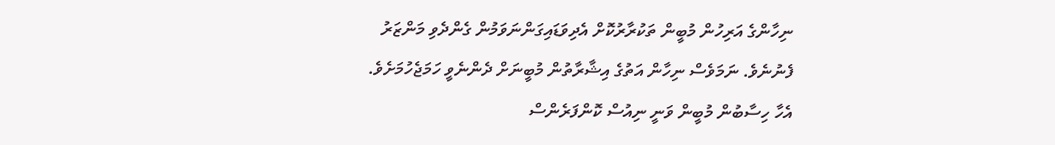ނިހާންގެ އަރިހުން މުބީން ތަކުރާރުކޮށް އެދިވަޑައިގަންނަވަމުން ގެންދެވި މަންޒަރު ފެނުނެވެ. ނަމަވެސް ނިހާން އަތުގެ އިޝާރާތުން މުބީނަށް ދެންނެވީ ހަމަޖެހުމަށެވެ. އެހާ ހިސާބުން މުބީން ވަނީ ނިއުސް ކޮންފަރެންސް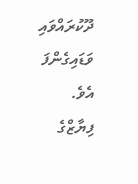ދޫކުރައްވައި ވަޑައިގެންފަ އެވެ.
ފިޔާޒްގެ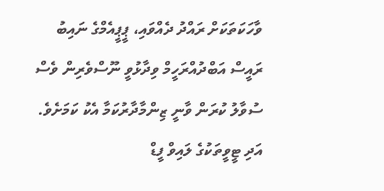ވާހަކަތަކަށް ރައްދު ދެއްވައި، ޕީޕީއެމްގެ ނައިބު ރައީސް އަބްދުއްރަހީމް ވިދާޅުވީ ނޫސްވެރިން ވެސް ސުވާލު ކުރަން ވާނީ ޒިންމާދާރުކަމާ އެކު ކަމަށެވެ. އަދި ޓީވީތަކުގެ ލައިވް ފީޑް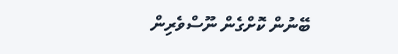ބޭނުން ކޮށްގެން ނޫސްވެރިން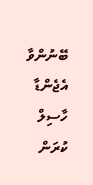ބޭނުންވާ އެޖެންޑާ ހާސިލް ކުރަން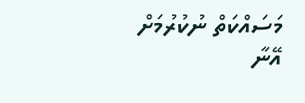މަސައްކަތް ނުކުރުމަށް އޭނާ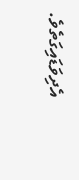އެދިވަޑައިގަތެވެ.